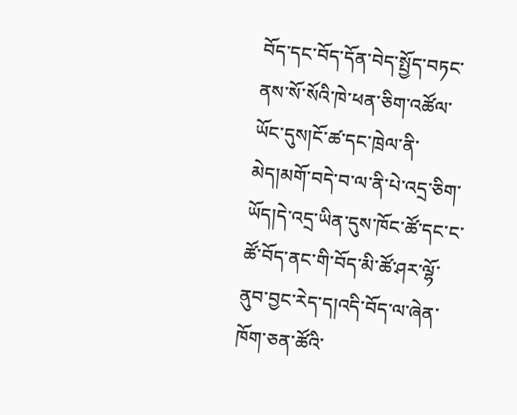བོད་དང་བོད་དོན་བེད་སྤྱོད་བཏང་ནས་སོ་སོའི་ཁེ་ཕན་ཅིག་འཚོལ་ཡོང་དུས།ངོ་ཚ་དང་ཁྲེལ་ནི་མེད།མགོ་བདེ་བ་ལ་ནི་པེ་འདྲ་ཅིག་ཡོད།དེ་འདྲ་ཡིན་དུས་ཁོང་ཚོ་དང་ང་ཚོ་བོད་ནང་གི་བོད་མི་ཚོ་ཤར་ལྷོ་ནུབ་བྱང་རེད་ད།འདི་བོད་ལ་ཞེན་ཁོག་ཅན་ཚོའི་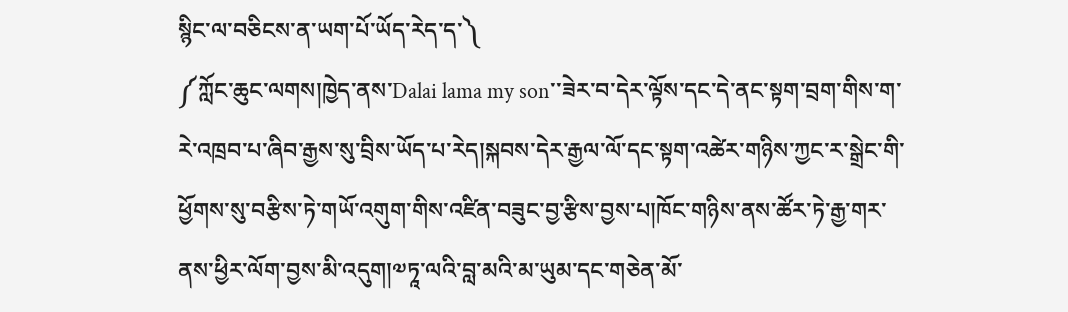སྙིང་ལ་བཅིངས་ན་ཡག་པོ་ཡོད་རེད་ད་༽
༼ཀློང་ཆུང་ལགས།ཁྱེད་ནས་Dalai lama my son་་ཟེར་བ་དེར་ལྟོས་དང་དེ་ནང་སྟག་བྲག་གིས་ག་རེ་འཁྲབ་པ་ཞིབ་རྒྱས་སུ་བྲིས་ཡོད་པ་རེད།སྐབས་དེར་རྒྱལ་ལོ་དང་སྟག་འཚེར་གཉིས་ཀྱང་ར་སྒྲེང་གི་ཕྱོགས་སུ་བརྩིས་ཏེ་གཡོ་འགུག་གིས་འཛིན་བཟུང་བྱ་རྩིས་བྱས་པ།ཁོང་གཉིས་ནས་ཚོར་ཏེ་རྒྱ་གར་ནས་ཕྱིར་ལོག་བྱས་མི་འདུག།༧ཏཱ་ལའི་བླ་མའི་མ་ཡུམ་དང་གཅེན་མོ་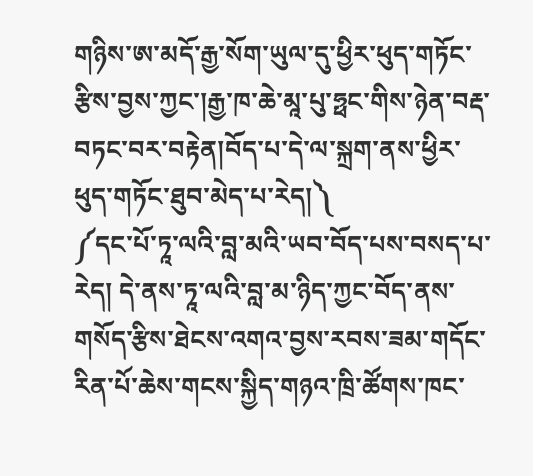གཉིས་ཨ་མདོ་རྒྱ་སོག་ཡུལ་དུ་ཕྱིར་ཕུད་གཏོང་རྩིས་བྱས་ཀྱང་།རྒྱ་ཁ་ཆེ་མཱ་པུ་ཧྥང་གིས་ཉེན་བརྡ་བཏང་བར་བརྟེན།བོད་པ་དེ་ལ་སྐྲག་ནས་ཕྱིར་ཕུད་གཏོང་ཐུབ་མེད་པ་རེད།༽
༼དང་པོ་ཏཱ་ལའི་བླ་མའི་ཡབ་བོད་པས་བསད་པ་རེད། དེ་ནས་ཏཱ་ལའི་བླ་མ་ཉིད་ཀྱང་བོད་ནས་གསོད་རྩིས་ཐེངས་འགའ་བྱས་རབས་ཟམ་གདོང་རིན་པོ་ཆེས་གངས་སྐྱིད་གཉའ་ཁྲི་ཚོགས་ཁང་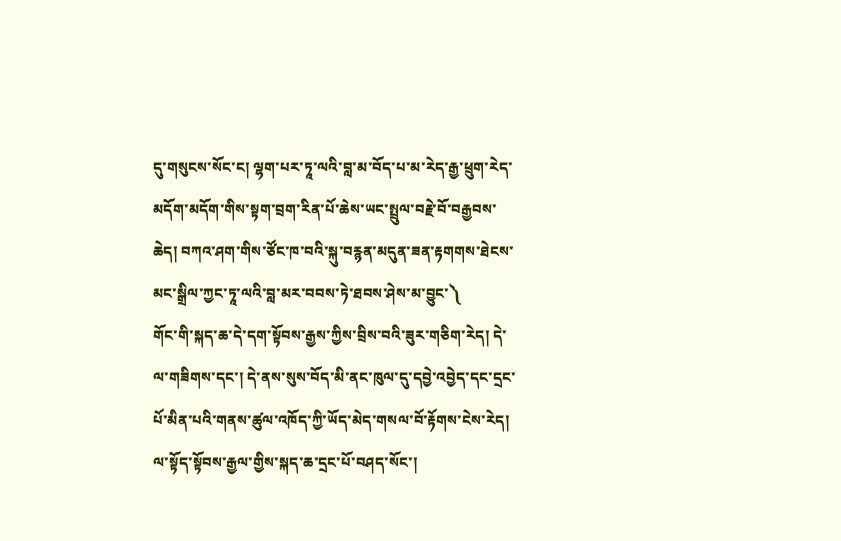དུ་གསུངས་སོང་ང། ལྷག་པར་ཏཱ་ལའི་བླ་མ་བོད་པ་མ་རེད་རྒྱ་ཕྲུག་རེད་མདོག་མདོག་གིས་སྟག་བྲག་རིན་པོ་ཆེས་ཡང་སྤྲུལ་བརྗེ་བོ་བརྒྱབས་ཆེད། བཀའ་ཤག་གིས་ཙོང་ཁ་བའི་སྐུ་བརྙན་མདུན་ཟན་རྟགགས་ཐེངས་མང་སྒྲིལ་ཀྱང་ཏཱ་ལའི་བླ་མར་བབས་ཏེ་ཐབས་ཤེས་མ་བྱུང་༽
གོང་གི་སྐད་ཆ་དེ་དག་སྟོབས་རྒྱས་ཀྱིས་བྲིས་བའི་ཟུར་གཅིག་རེད། དེ་ལ་གཟིགས་དང་། དེ་ནས་སུས་བོད་མི་ནང་ཁུལ་དུ་དབྱེ་འབྱེད་དང་དྲང་པོ་མིན་པའི་གནས་ཚུལ་འཁོད་ཀྱི་ཡོད་མེད་གསལ་བོ་རྟོགས་ངེས་རེད།
ལ་སྟོད་སྟོབས་རྒྱལ་གྱིས་སྐད་ཆ་དྲང་པོ་བཤད་སོང་།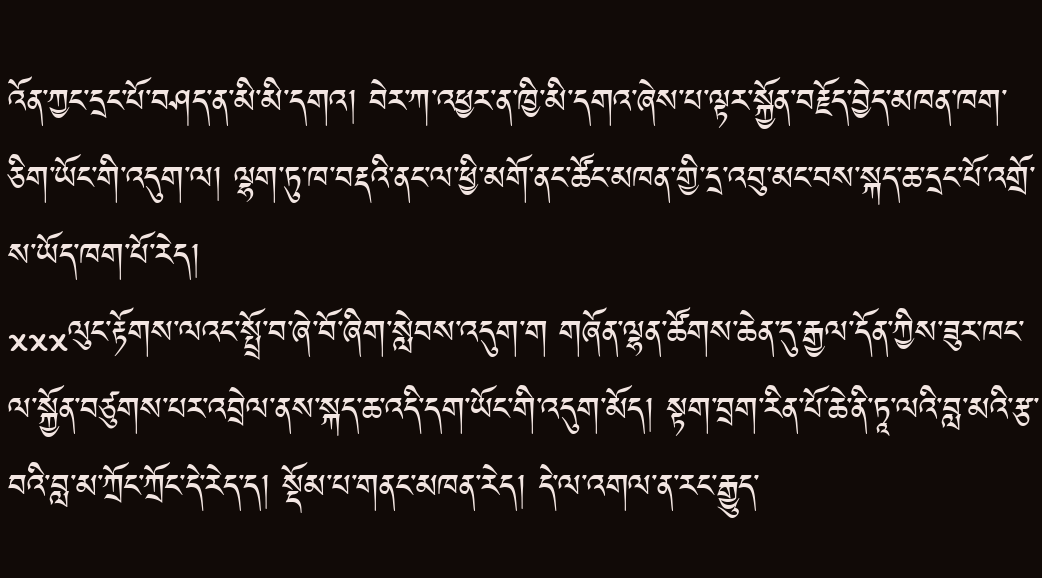འོན་ཀྱང་དྲང་པོ་བཤད་ན་མི་མི་དགའ། བེར་ཀ་འཕྱར་ན་ཁྱི་མི་དགའ་ཞེས་པ་ལྟར་སྐྱོན་བརྗོད་བྱེད་མཁན་ཁག་ཅིག་ཡོང་གི་འདུག་ལ། ལྷག་ཏུ་ཁ་བརྡའི་ནང་ལ་ཕྱི་མགོ་ནང་ཚོང་མཁན་གྱི་དྲ་འབུ་མང་བས་སྐད་ཆ་དྲང་པོ་འགྲོ་ས་ཡོད་ཁག་པོ་རེད།
xxxལུང་རྟོགས་ལའང་སྤྲོ་བ་ཞེ་བོ་ཞིག་སླེབས་འདུག་ག གཞོན་ལྷན་ཚོགས་ཆེན་དུ་རྒྱལ་དོན་ཀྱིས་ཟུར་ཁང་ལ་སྐྱོན་བཙུགས་པར་འབྲེལ་ནས་སྐད་ཆ་འདི་དག་ཡོང་གི་འདུག་མོད། སྟག་བྲག་རིན་པོ་ཆེ་ནི་ཏཱ་ལའི་བླ་མའི་རྩ་བའི་བླ་མ་ཀྲོང་ཀྲོང་དེ་རེད་ད། སྡོམ་པ་གནང་མཁན་རེད། དེ་ལ་འགལ་ན་རང་རྒྱུད་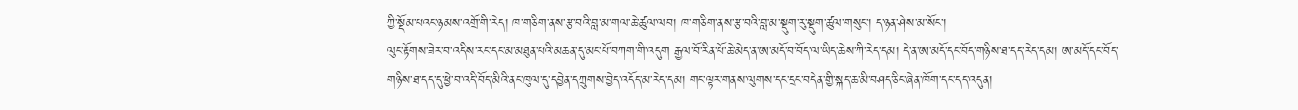ཀྱི་སྡོམ་པའང་ཉམས་འགྲོ་གི་རེད། ཁ་གཅིག་ནས་རྩ་བའི་བླ་མ་གལ་ཆེ་ཚུལ་ལབ། ཁ་གཅིག་ནས་རྩ་བའི་བླ་མ་སྡུག་རུ་སྡུག་ཚུལ་གསུང་། ད་ཉན་ཤེས་མ་སོང་།
ལུང་རྟོགས་ཟེར་བ་འདིས་རང་དང་མ་མཐུན་པའི་མཆན་དུ་མང་པོ་བཀག་གི་འདུག རྒྱལ་བོ་རིན་པོ་ཆེ་མེད་ན་ཨ་མདོ་བ་བོད་ལ་ཡིད་ཆེས་ཀི་རེད་དམ། དེ་ན་ཨ་མདོ་དང་བོད་གཉིས་ཐ་དད་རེད་དམ། ཨ་མདོ་དང་བོད་གཉིས་ཐ་དད་དུ་ཕྱེ་བ་འདི་བོད་མིའི་ནང་ཁུལ་དུ་དབྱེན་དཀྲུགས་བྱེད་འདོད་མ་རེད་དམ། གང་ལྟར་གནས་ལུགས་དང་དྲང་བདེན་གྱི་སྐད་ཆ་མི་བཤད་ཅིང་ཞེན་ཁོག་དང་དད་འདུན།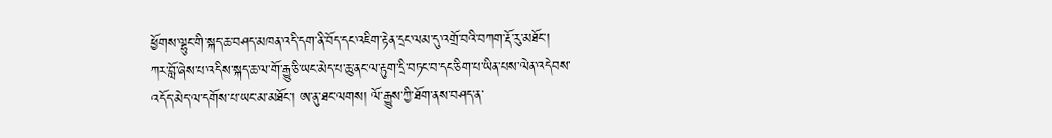ཕྱོགས་ལྷུང་གི་སྐད་ཆ་བཤད་མཁན་འདི་དག་ནི་བོད་དང་འཇིག་རྟེན་དྲང་ལམ་དུ་འགྲོ་བའི་བཀག་རྡོ་རུ་མཐོང་།
ཀར་བློ་ཞེས་པ་འདིས་སྐད་ཆ་ལ་གོ་རྒྱུ་ཅི་ཡང་མེད་པ་ཆུ་ནང་ལ་རྟུག་དྲི་བཏང་བ་དང་ཅིག་པ་ཡིན་པས་ལེན་འདེབས་འདོད་མེད་ལ་དགོས་པ་ཡང་མ་མཐོང་། ཨ་ནུ་ཐང་ལགས། ལོ་རྒྱུས་ཀྱི་ཐོག་ནས་བཤད་ན་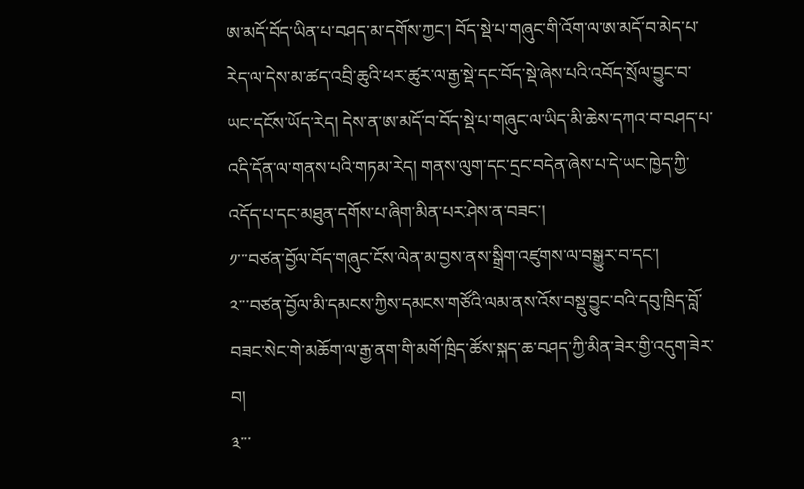ཨ་མདོ་བོད་ཡིན་པ་བཤད་མ་དགོས་ཀྱང་། བོད་སྡེ་པ་གཞུང་གི་འོག་ལ་ཨ་མདོ་བ་མེད་པ་རེད་ལ་དེས་མ་ཚད་འབྲི་ཆུའི་ཕར་ཚུར་ལ་རྒྱ་སྡེ་དང་བོད་སྡེ་ཞེས་པའི་འབོད་སྲོལ་བྱུང་བ་ཡང་དངོས་ཡོད་རེད། དེས་ན་ཨ་མདོ་བ་བོད་སྡེ་པ་གཞུང་ལ་ཡིད་མི་ཆེས་དཀའ་བ་བཤད་པ་འདི་དོན་ལ་གནས་པའི་གཏམ་རེད། གནས་ལུག་དང་དྲང་བདེན་ཞེས་པ་དེ་ཡང་ཁྱེད་ཀྱི་འདོད་པ་དང་མཐུན་དགོས་པ་ཞིག་མིན་པར་ཤེས་ན་བཟང་།
༡་་་བཙན་བྱོལ་བོད་གཞུང་ངོས་ལེན་མ་བྱས་ནས་སྒྲིག་འཛུགས་ལ་བསྒྱུར་བ་དང་།
༢་་་བཙན་བྱོལ་མི་དམངས་ཀྱིས་དམངས་གཙོའི་ལམ་ནས་འོས་བསྡུ་བྱུང་བའི་དབུ་ཁྲིད་བློ་བཟང་སེང་གེ་མཆོག་ལ་རྒྱ་ནག་གི་མགོ་ཁྲིད་ཚོས་སྐད་ཆ་བཤད་ཀྱི་མིན་ཟེར་གྱི་འདུག་ཟེར་བ།
༣་་་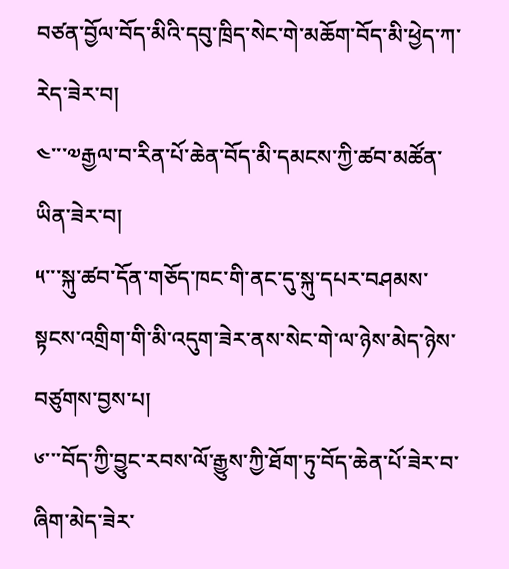བཙན་བྱོལ་བོད་མིའི་དབུ་ཁྲིད་སེང་གེ་མཆོག་བོད་མི་ཕྱེད་ཀ་རེད་ཟེར་བ།
༤་་་༧རྒྱལ་བ་རིན་པོ་ཆེན་བོད་མི་དམངས་ཀྱི་ཚབ་མཚོན་ཡིན་ཟེར་བ།
༥་་་སྐུ་ཚབ་དོན་གཅོད་ཁང་གི་ནང་དུ་སྐུ་དཔར་བཤམས་སྟངས་འགྲིག་གི་མི་འདུག་ཟེར་ནས་སེང་གེ་ལ་ཉེས་མེད་ཉེས་བཙུགས་བྱས་པ།
༦་་་བོད་ཀྱི་བྱུང་རབས་ལོ་རྒྱུས་ཀྱི་ཐོག་ཏུ་བོད་ཆེན་པོ་ཟེར་བ་ཞིག་མེད་ཟེར་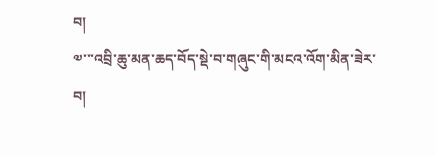བ།
༧་་་འབྲི་ཆུ་མན་ཆད་བོད་སྡེ་བ་གཞུང་གི་མངའ་འོག་མིན་ཟེར་བ།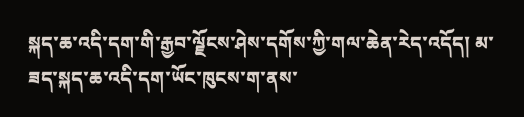སྐད་ཆ་འདི་དག་གི་རྒྱབ་ལྗོངས་ཤེས་དགོས་ཀྱི་གལ་ཆེན་རེད་འདོད། མ་ཟད་སྐད་ཆ་འདི་དག་ཡོང་ཁུངས་ག་ནས་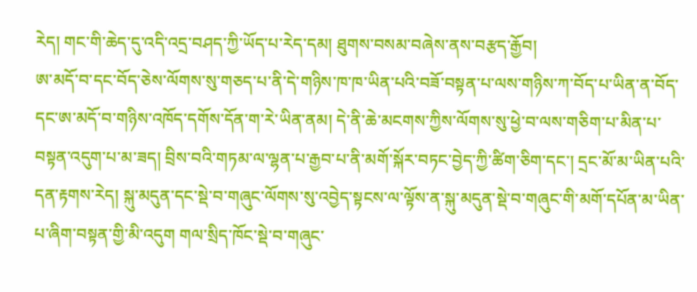རེད། གང་གི་ཆེད་དུ་འདི་འདྲ་བཤད་ཀྱི་ཡོད་པ་རེད་དམ། ཐུགས་བསམ་བཞེས་ནས་བརྩད་རྒྱོབ།
ཨ་མདོ་བ་དང་བོད་ཅེས་ལོགས་སུ་གཅད་པ་ནི་དེ་གཉིས་ཁ་ཁ་ཡིན་པའི་བཟོ་བསྟན་པ་ལས་གཉིས་ཀ་བོད་པ་ཡིན་ན་བོད་དང་ཨ་མདོ་བ་གཉིས་འཁོད་དགོས་དོན་ག་རེ་ཡིན་ནམ། དེ་ནི་ཆེ་མངགས་ཀྱིས་ལོགས་སུ་ཕྱེ་བ་ལས་གཅིག་པ་མིན་པ་བསྟན་འདུག་པ་མ་ཟད། བྲིས་བའི་གཏམ་ལ་ལྷན་པ་རྒྱབ་པ་ནི་མགོ་སྐོར་བཏང་བྱེད་ཀྱི་ཚིག་ཅིག་དང་། དྲང་མོ་མ་ཡིན་པའི་དན་རྟགས་རེད། སྐུ་མདུན་དང་སྡེ་བ་གཞུང་ལོགས་སུ་འབྱེད་སྟངས་ལ་ལྟོས་ན་སྐུ་མདུན་སྡེ་བ་གཞུང་གི་མགོ་དཔོན་མ་ཡིན་པ་ཞིག་བསྟན་གྱི་མི་འདུག གལ་སྲིད་ཁོང་སྡེ་བ་གཞུང་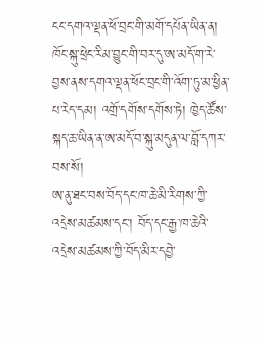ངང་དགའ་ལྡན་ཕོ་བྲང་གི་མགོ་དཔོན་ཡིན་ན། ཁོང་སྐུ་ཕྲེང་རིམ་བྱུང་གི་བར་དུ་ཨ་མདོ་ག་རེ་བྱས་ནས་དགའ་ལྡན་ཕོང་བྲང་གི་འོག་ཏུ་མ་ཕྱིན་པ་རེད་དམ། འགྲོ་དགོས་དགོས་ཏེ། ཁྱེད་ཚོས་སྐད་ཆ་ཡིན་ན་ཨ་མདོ་བ་སྐུ་མདུན་ལ་བློ་དཀར་བས་སོ།
ཨ་ནུ་ཐང་བས་བོད་དང་ཁ་ཆེ་མི་རིགས་ཀྱི་འདྲེས་མཚམས་དང་། བོད་དང་རྒྱ་ཁ་ཆེའི་འདྲེས་མཚམས་ཀྱི་བོད་མིར་དབྱེ་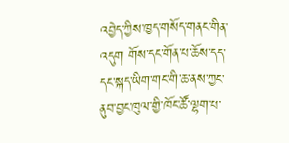འབྱེད་ཀྱིས་ཁྱད་གསོད་གནང་གིན་འདུག གོས་དང་གོན་པ་ཆོས་དད་དང་སྐད་ཡིག་གང་གི་ཆ་ནས་ཀྱང་ནུབ་བྱང་ཁུལ་གྱི་ཁོང་ཚོ་ལྷག་པ་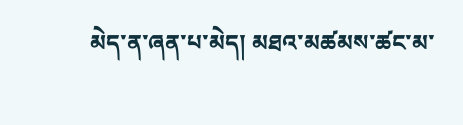མེད་ན་ཞན་པ་མེད། མཐའ་མཚམས་ཚང་མ་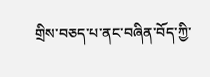གྲིས་བཅད་པ་ནང་བཞིན་བོད་ཀྱི་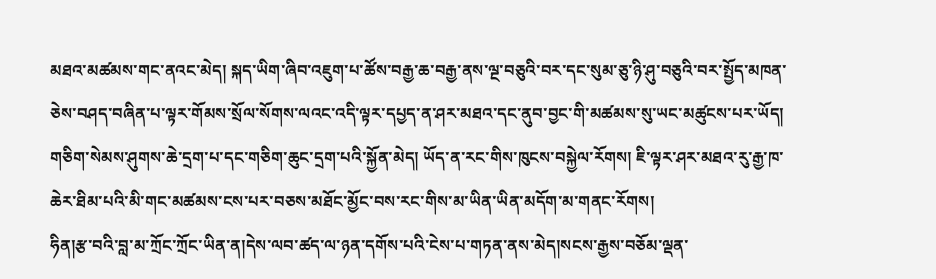མཐའ་མཚམས་གང་ནའང་མེད། སྐད་ཡིག་ཞིབ་འཇུག་པ་ཚོས་བརྒྱ་ཆ་བརྒྱ་ནས་ལྔ་བཅུའི་བར་དང་སུམ་ཅུ་ཉི་ཤུ་བཅུའི་བར་སྤྱོད་མཁན་ཅེས་བཤད་བཞིན་པ་ལྟར་གོམས་སྲོལ་སོགས་ལའང་འདི་ལྟར་དཔྱད་ན་ཤར་མཐའ་དང་ནུབ་བྱང་གི་མཚམས་སུ་ཡང་མཚུངས་པར་ཡོད། གཅིག་སེམས་ཤུགས་ཆེ་དྲག་པ་དང་གཅིག་ཆུང་དྲག་པའི་སྐྱོན་མེད། ཡོད་ན་རང་གིས་ཁུངས་བསྐྱེལ་རོགས། ཇི་ལྟར་ཤར་མཐའ་རུ་རྒྱ་ཁ་ཆེར་ཐིམ་པའི་མི་གང་མཚམས་ངས་པར་བཅས་མཐོང་མྱོང་བས་རང་གིས་མ་ཡིན་ཡིན་མདོག་མ་གནང་རོགས།
ཧིན།རྩ་བའི་བླ་མ་ཀྲོང་ཀྲོང་ཡིན་ན།དེས་ལབ་ཚད་ལ་ཉན་དགོས་པའི་ངེས་པ་གཏན་ནས་མེད།སངས་རྒྱས་བཅོམ་ལྡན་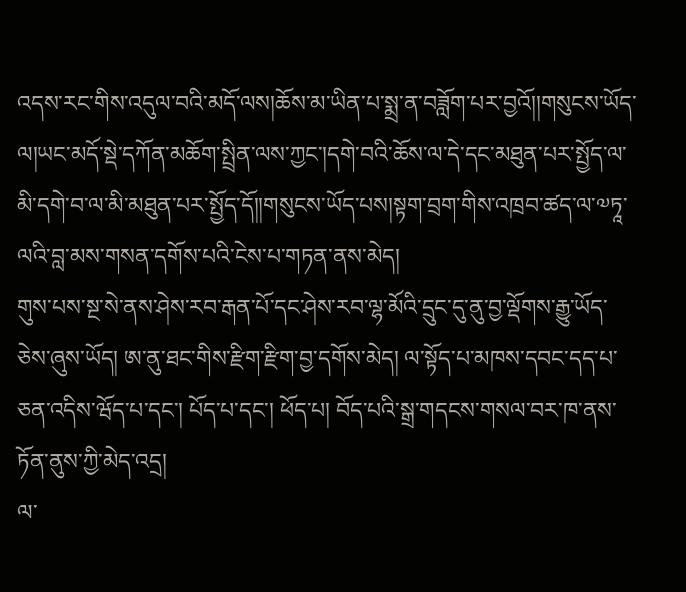འདས་རང་གིས་འདུལ་བའི་མདོ་ལས།ཆོས་མ་ཡིན་པ་སྨྲ་ན་བཟློག་པར་བྱའོ།།གསུངས་ཡོད་ལ།ཡང་མདོ་སྡེ་དཀོན་མཆོག་སྤྲིན་ལས་ཀྱང་།དགེ་བའི་ཆོས་ལ་དེ་དང་མཐུན་པར་སྤྱོད་ལ་མི་དགེ་བ་ལ་མི་མཐུན་པར་སྤྱོད་དོ།།གསུངས་ཡོད་པས།སྟག་བྲག་གིས་འཁྲབ་ཚད་ལ་༧ཏཱ་ལའི་བླ་མས་གསན་དགོས་པའི་ངེས་པ་གཏན་ནས་མེད།
གུས་པས་སྔ་སེ་ནས་ཤེས་རབ་རྒན་པོ་དང་ཤེས་རབ་ལྷ་མོའི་དྲུང་དུ་ནུ་བྱ་ལྡོགས་རྒྱུ་ཡོད་ཅེས་ཞུས་ཡོད། ཨ་ནུ་ཐང་གིས་རྫིག་རྫིག་བྱ་དགོས་མེད། ལ་སྟོད་པ་མཁས་དབང་དད་པ་ཅན་འདིས་ཝོད་པ་དང་། པོད་པ་དང་། ཕོད་པ། བོད་པའི་སྒྲ་གདངས་གསལ་བར་ཁ་ནས་ཏོན་ནུས་ཀྱི་མེད་འདྲ།
ལ་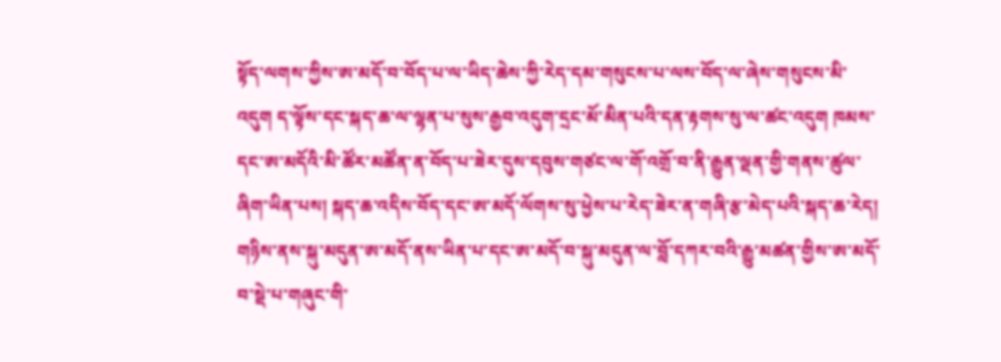སྟོད་ལགས་ཀྱིས་ཨ་མདོ་བ་བོད་པ་ལ་ཡིད་ཆེས་ཀྱི་རེད་དམ་གསུངས་པ་ལས་བོད་ལ་ཞེས་གསུངས་མི་འདུག ད་ལྟོས་དང་སྐད་ཆ་ལ་ལྷན་པ་སུས་རྒྱབ་འདུག་དྲང་མོ་མིན་པའི་དན་རྟགས་སུ་ལ་ཚང་འདུག ཁམས་དང་ཨ་མདོའི་མི་ཚོར་མཚོན་ན་བོད་པ་ཟེར་དུས་དབུས་གཙང་ལ་གོ་འགྲོ་བ་ནི་རྒྱུན་ལྡན་གྱི་གནས་ཚུལ་ཞིག་ཡིན་པས། སྐད་ཆ་འདིས་བོད་དང་ཨ་མདོ་ལོགས་སུ་ཕྱེས་པ་རེད་ཟེར་ན་གཞི་རྩ་མེད་པའི་སྐད་ཆ་རེད། གཉིས་ནས་སྐུ་མདུན་ཨ་མདོ་ནས་ཡིན་པ་དང་ཨ་མདོ་བ་སྐུ་མདུན་ལ་བློ་དཀར་བའི་རྒྱུ་མཚན་གྱིས་ཨ་མདོ་བ་སྡེ་པ་གཞུང་གི་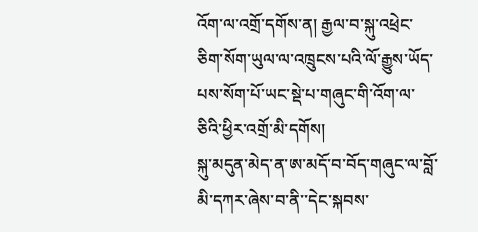འོག་ལ་འགྲོ་དགོས་ན། རྒྱལ་བ་སྐུ་འཕྲེང་ཅིག་སོག་ཡུལ་ལ་འཁྲུངས་པའི་ལོ་རྒྱུས་ཡོད་པས་སོག་པོ་ཡང་སྡེ་པ་གཞུང་གི་འོག་ལ་ཅིའི་ཕྱིར་འགྲོ་མི་དགོས།
སྐུ་མདུན་མེད་ན་ཨ་མདོ་བ་བོད་གཞུང་ལ་བློ་མི་དཀར་ཞེས་བ་ནི་་དེང་སྐབས་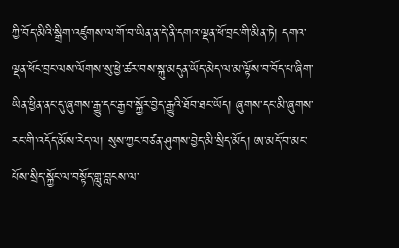ཀྱི་བོད་མིའི་སྒྲིག་འཛུགས་ལ་གོ་བ་ཡིན་ན་དེ་ནི་དགའ་ལྡན་ཕོ་བྲང་གི་མིན་ཏེ། དགའ་ལྡན་ཕོང་བྲང་ལས་ལོགས་སུ་ཕྱེ་ཚར་བས་སྐུ་མདུན་ཡོད་མེད་ལ་མ་ལྟོས་བ་བོད་པ་ཞིག་ཡིན་ཕྱིན་ནང་དུ་ཞུགས་རྒྱུ་དང་རྒྱབ་སྐྱོར་བྱེད་རྒྱུའི་ཐོབ་ཐང་ཡོད། ཞུགས་དང་མི་ཞུགས་རང་གི་འདོད་མོས་རེད་ལ། སུས་ཀྱང་བཙན་ཤུགས་བྱེད་མི་སྲིད་མོད། ཨ་མདོ་བ་མང་པོས་སྲིད་སྐྱོང་ལ་བསྟོད་གླུ་བླངས་ལ་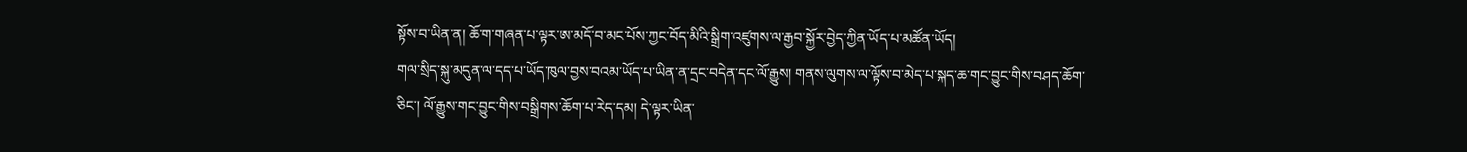སྟོས་བ་ཡིན་ན། ཆོ་ག་གཞན་པ་ལྟར་ཨ་མདོ་བ་མང་པོས་ཀྱང་བོད་མིའི་སྒྲིག་འཛུགས་ལ་རྒྱབ་སྐྱོར་བྱེད་ཀྱིན་ཡོད་པ་མཚོན་ཡོད།
གལ་སྲིད་སྐུ་མདུན་ལ་དད་པ་ཡོད་ཁུལ་བྱས་བའམ་ཡོད་པ་ཡིན་ན་དྲང་བདེན་དང་ལོ་རྒྱུས། གནས་ལུགས་ལ་ལྟོས་བ་མེད་པ་སྐད་ཆ་གང་བྱུང་གིས་བཤད་ཆོག་ཅིང་། ལོ་རྒྱུས་གང་བྱུང་གིས་བསྒྲིགས་ཆོག་པ་རེད་དམ། དེ་ལྟར་ཡིན་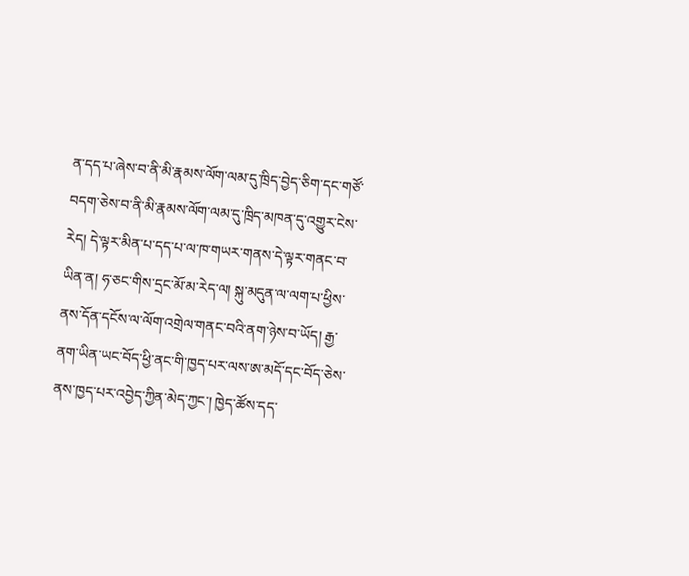ན་དད་པ་ཞེས་བ་ནི་མི་རྣམས་ལོག་ལམ་དུ་ཁྲིད་བྱེད་ཅིག་དང་གཙོ་བདག་ཅེས་བ་ནི་མི་རྣམས་ལོག་ལམ་དུ་ཁྲིད་མཁན་དུ་འགྱུར་ངེས་རེད། དེ་ལྟར་མིན་པ་དད་པ་ལ་ཁ་གཡར་གནས་དེ་ལྟར་གནང་བ་ཡིན་ན། ཧ་ཅང་གིས་དྲང་མོ་མ་རེད་ལ། སྐུ་མདུན་ལ་ལག་པ་ཕྱིས་ནས་དོན་དངོས་ལ་ལོག་འགྲེལ་གནང་བའི་ནག་ཉེས་བ་ཡོད། རྒྱ་ནག་ཡིན་ཡང་བོད་ཕྱི་ནང་གི་ཁྱད་པར་ལས་ཨ་མདོ་དང་བོད་ཅེས་ནས་ཁྱད་པར་འབྱེད་ཀྱིན་མེད་ཀྱང་། ཁྱེད་ཚོས་དད་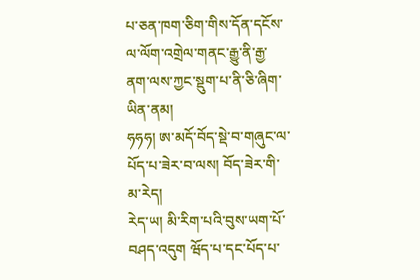པ་ཅན་ཁག་ཅིག་གིས་དོན་དངོས་ལ་ལོག་འགྲེལ་གནང་རྒྱུ་ནི་རྒྱ་ནག་ལས་ཀྱང་སྡུག་པ་ནི་ཅི་ཞིག་ཡིན་ནམ།
ཧཧཧ། ཨ་མདོ་བོད་སྡེ་བ་གཞུང་ལ་པོད་པ་ཟེར་བ་ལས། བོད་ཟེར་གི་མ་རེད།
རེད་ཡ། མི་རིག་པའི་བུས་ཡག་པོ་བཤད་འདུག ཝོད་པ་དང་པོད་པ་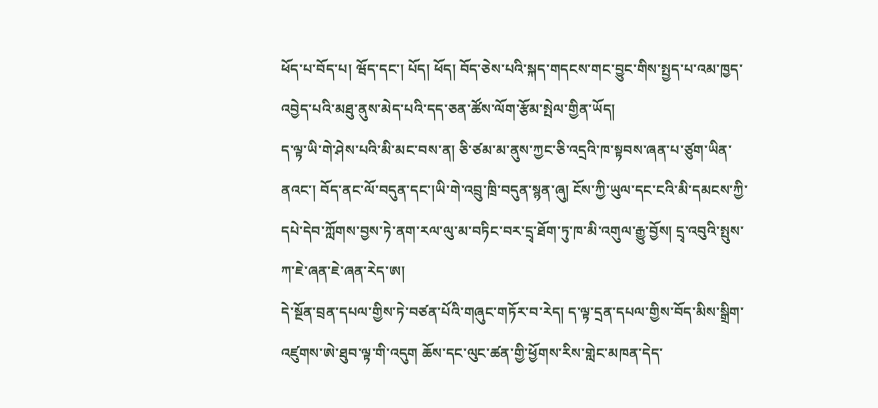ཕོད་པ་བོད་པ། ཝོད་དང་། པོད། ཕོད། བོད་ཅེས་པའི་སྐད་གདངས་གང་བྱུང་གིས་སྤྱད་པ་འམ་ཁྱད་འབྱེད་པའི་མཐུ་ནུས་མེད་པའི་དད་ཅན་ཚོས་ལོག་རྩོམ་སྤེལ་གྱིན་ཡོད།
ད་ལྟ་ཡི་གེ་ཤེས་པའི་མི་མང་བས་ན། ཅི་ཙམ་མ་ནུས་ཀྱང་ཅི་འདྲའི་ཁ་སྟབས་ཞན་པ་ཙུག་ཡིན་ནའང་། བོད་ནང་ལོ་བདུན་དང་།ཡི་གེ་འབྲུ་ཁྲི་བདུན་སྙན་ཞུ། ངོས་ཀྱི་ཡུལ་དང་ངའི་མི་དམངས་ཀྱི་དཔེ་དེབ་ཀློགས་བྱས་ཏེ་ནག་རལ་ལུ་མ་བཏིང་བར་དྲྭ་ཐོག་ཏུ་ཁ་མི་འགུལ་རྒྱུ་བྱོས། དྲྭ་འབུའི་སྤུས་ཀ་ཇེ་ཞན་ཇེ་ཞན་རེད་ཨ།
དེ་སྔོན་བྲན་དཔལ་གྱིས་ཏེ་བཙན་པོའི་གཞུང་གཏོར་བ་རེད། ད་ལྟ་དྲན་དཔལ་གྱིས་བོད་མིས་སྒྲིག་འཛུགས་ཨེ་ཐུབ་ལྟ་གི་འདུག ཆོས་དང་ལུང་ཚན་གྱི་ཕྱོགས་རིས་གླེང་མཁན་དེད་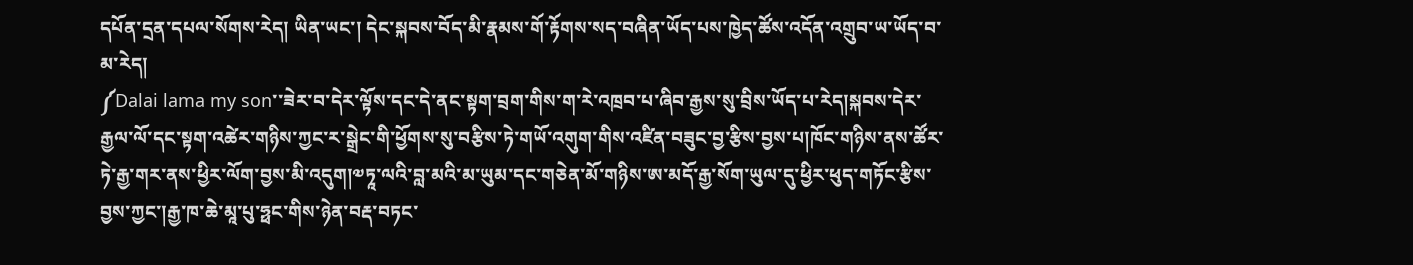དཔོན་དྲན་དཔལ་སོགས་རེད། ཡིན་ཡང་། དེང་སྐབས་བོད་མི་རྣམས་གོ་རྟོགས་སད་བཞིན་ཡོད་པས་ཁྱེད་ཚོས་འདོན་འགྲུབ་ཡ་ཡོད་བ་མ་རེད།
༼Dalai lama my son་་ཟེར་བ་དེར་ལྟོས་དང་དེ་ནང་སྟག་བྲག་གིས་ག་རེ་འཁྲབ་པ་ཞིབ་རྒྱས་སུ་བྲིས་ཡོད་པ་རེད།སྐབས་དེར་རྒྱལ་ལོ་དང་སྟག་འཚེར་གཉིས་ཀྱང་ར་སྒྲེང་གི་ཕྱོགས་སུ་བརྩིས་ཏེ་གཡོ་འགུག་གིས་འཛིན་བཟུང་བྱ་རྩིས་བྱས་པ།ཁོང་གཉིས་ནས་ཚོར་ཏེ་རྒྱ་གར་ནས་ཕྱིར་ལོག་བྱས་མི་འདུག།༧ཏཱ་ལའི་བླ་མའི་མ་ཡུམ་དང་གཅེན་མོ་གཉིས་ཨ་མདོ་རྒྱ་སོག་ཡུལ་དུ་ཕྱིར་ཕུད་གཏོང་རྩིས་བྱས་ཀྱང་།རྒྱ་ཁ་ཆེ་མཱ་པུ་ཧྥང་གིས་ཉེན་བརྡ་བཏང་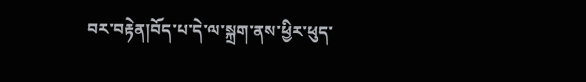བར་བརྟེན།བོད་པ་དེ་ལ་སྐྲག་ནས་ཕྱིར་ཕུད་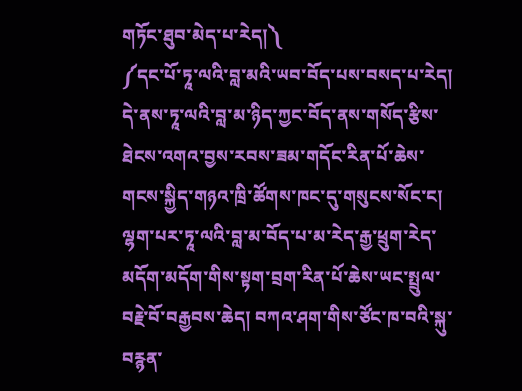གཏོང་ཐུབ་མེད་པ་རེད།༽
༼དང་པོ་ཏཱ་ལའི་བླ་མའི་ཡབ་བོད་པས་བསད་པ་རེད། དེ་ནས་ཏཱ་ལའི་བླ་མ་ཉིད་ཀྱང་བོད་ནས་གསོད་རྩིས་ཐེངས་འགའ་བྱས་རབས་ཟམ་གདོང་རིན་པོ་ཆེས་གངས་སྐྱིད་གཉའ་ཁྲི་ཚོགས་ཁང་དུ་གསུངས་སོང་ང། ལྷག་པར་ཏཱ་ལའི་བླ་མ་བོད་པ་མ་རེད་རྒྱ་ཕྲུག་རེད་མདོག་མདོག་གིས་སྟག་བྲག་རིན་པོ་ཆེས་ཡང་སྤྲུལ་བརྗེ་བོ་བརྒྱབས་ཆེད། བཀའ་ཤག་གིས་ཙོང་ཁ་བའི་སྐུ་བརྙན་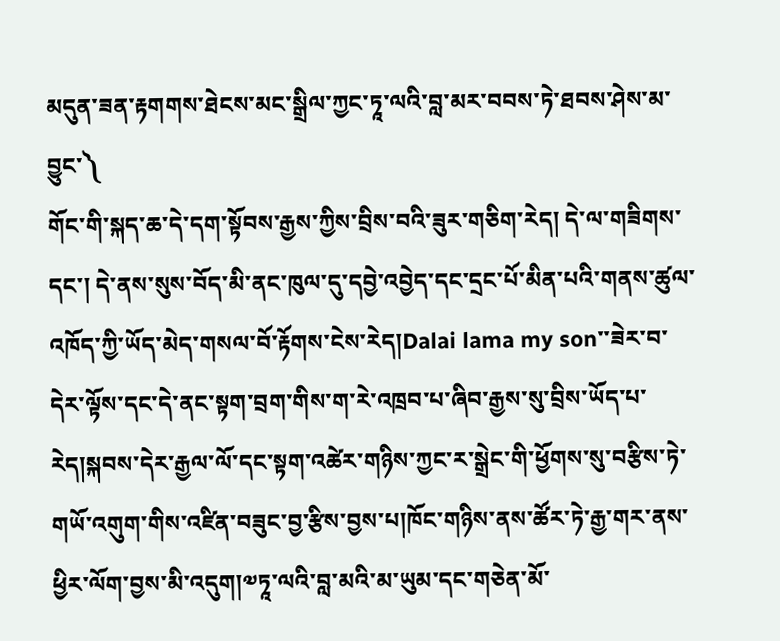མདུན་ཟན་རྟགགས་ཐེངས་མང་སྒྲིལ་ཀྱང་ཏཱ་ལའི་བླ་མར་བབས་ཏེ་ཐབས་ཤེས་མ་བྱུང་༽
གོང་གི་སྐད་ཆ་དེ་དག་སྟོབས་རྒྱས་ཀྱིས་བྲིས་བའི་ཟུར་གཅིག་རེད། དེ་ལ་གཟིགས་དང་། དེ་ནས་སུས་བོད་མི་ནང་ཁུལ་དུ་དབྱེ་འབྱེད་དང་དྲང་པོ་མིན་པའི་གནས་ཚུལ་འཁོད་ཀྱི་ཡོད་མེད་གསལ་བོ་རྟོགས་ངེས་རེད།Dalai lama my son་་ཟེར་བ་དེར་ལྟོས་དང་དེ་ནང་སྟག་བྲག་གིས་ག་རེ་འཁྲབ་པ་ཞིབ་རྒྱས་སུ་བྲིས་ཡོད་པ་རེད།སྐབས་དེར་རྒྱལ་ལོ་དང་སྟག་འཚེར་གཉིས་ཀྱང་ར་སྒྲེང་གི་ཕྱོགས་སུ་བརྩིས་ཏེ་གཡོ་འགུག་གིས་འཛིན་བཟུང་བྱ་རྩིས་བྱས་པ།ཁོང་གཉིས་ནས་ཚོར་ཏེ་རྒྱ་གར་ནས་ཕྱིར་ལོག་བྱས་མི་འདུག།༧ཏཱ་ལའི་བླ་མའི་མ་ཡུམ་དང་གཅེན་མོ་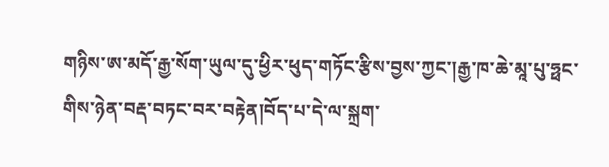གཉིས་ཨ་མདོ་རྒྱ་སོག་ཡུལ་དུ་ཕྱིར་ཕུད་གཏོང་རྩིས་བྱས་ཀྱང་།རྒྱ་ཁ་ཆེ་མཱ་པུ་ཧྥང་གིས་ཉེན་བརྡ་བཏང་བར་བརྟེན།བོད་པ་དེ་ལ་སྐྲག་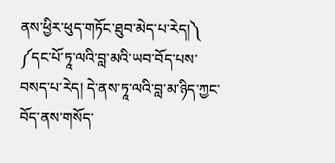ནས་ཕྱིར་ཕུད་གཏོང་ཐུབ་མེད་པ་རེད།༽
༼དང་པོ་ཏཱ་ལའི་བླ་མའི་ཡབ་བོད་པས་བསད་པ་རེད། དེ་ནས་ཏཱ་ལའི་བླ་མ་ཉིད་ཀྱང་བོད་ནས་གསོད་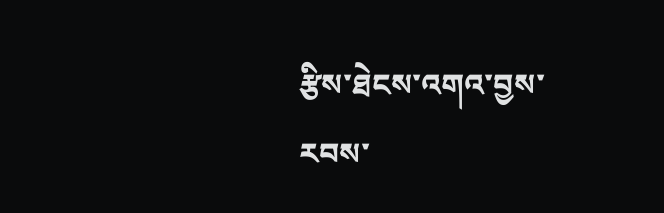རྩིས་ཐེངས་འགའ་བྱས་རབས་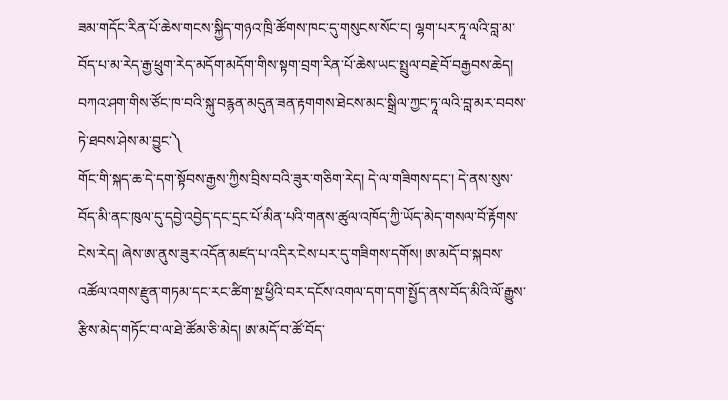ཟམ་གདོང་རིན་པོ་ཆེས་གངས་སྐྱིད་གཉའ་ཁྲི་ཚོགས་ཁང་དུ་གསུངས་སོང་ང། ལྷག་པར་ཏཱ་ལའི་བླ་མ་བོད་པ་མ་རེད་རྒྱ་ཕྲུག་རེད་མདོག་མདོག་གིས་སྟག་བྲག་རིན་པོ་ཆེས་ཡང་སྤྲུལ་བརྗེ་བོ་བརྒྱབས་ཆེད། བཀའ་ཤག་གིས་ཙོང་ཁ་བའི་སྐུ་བརྙན་མདུན་ཟན་རྟགགས་ཐེངས་མང་སྒྲིལ་ཀྱང་ཏཱ་ལའི་བླ་མར་བབས་ཏེ་ཐབས་ཤེས་མ་བྱུང་༽
གོང་གི་སྐད་ཆ་དེ་དག་སྟོབས་རྒྱས་ཀྱིས་བྲིས་བའི་ཟུར་གཅིག་རེད། དེ་ལ་གཟིགས་དང་། དེ་ནས་སུས་བོད་མི་ནང་ཁུལ་དུ་དབྱེ་འབྱེད་དང་དྲང་པོ་མིན་པའི་གནས་ཚུལ་འཁོད་ཀྱི་ཡོད་མེད་གསལ་བོ་རྟོགས་ངེས་རེད། ཞེས་ཨ་ནུས་ཟུར་འདོན་མཛད་པ་འདིར་ངེས་པར་དུ་གཟིགས་དགོས། ཨ་མདོ་བ་སྐབས་འཚོལ་འགས་རྫུན་གཏམ་དང་རང་ཚིག་སྔ་ཕྱིའི་བར་དངོས་འགལ་དག་དག་སྤྱོད་ནས་བོད་མིའི་ལོ་རྒྱུས་རྩིས་མེད་གཏོང་བ་ལ་ཐེ་ཚོམ་ཅི་མེད། ཨ་མདོ་བ་ཚོ་བོད་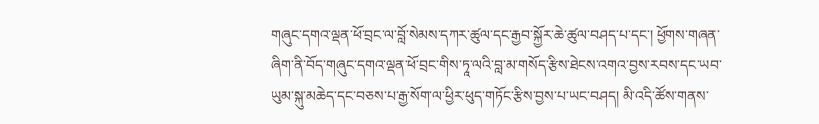གཞུང་དགའ་ལྡན་ཕོ་བྲང་ལ་བློ་སེམས་དཀར་ཚུལ་དང་རྒྱབ་སྐྱོར་ཆེ་ཚུལ་བཤད་པ་དང་། ཕྱོགས་གཞན་ཞིག་ནི་བོད་གཞུང་དགའ་ལྡན་ཕོ་བྲང་གིས་ཏཱ་ལའི་བླ་མ་གསོད་རྩིས་ཐེངས་འགའ་བྱས་རབས་དང་ཡབ་ཡུམ་སྐུ་མཆེད་དང་བཅས་པ་རྒྱ་སོག་ལ་ཕྱིར་ཕུད་གཏོང་རྩིས་བྱས་པ་ཡང་བཤད། མི་འདི་ཚོས་གནས་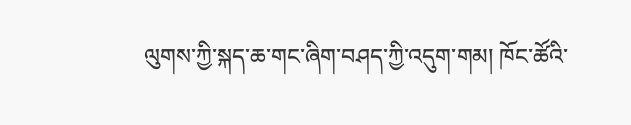ལུགས་ཀྱི་སྐད་ཆ་གང་ཞིག་བཤད་ཀྱི་འདུག་གམ། ཁོང་ཚོའི་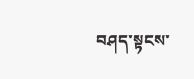བཤད་སྟངས་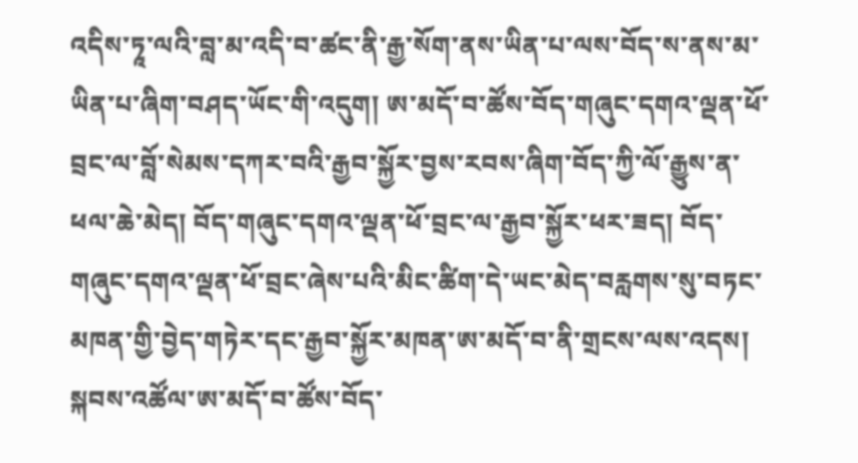འདིས་ཏཱ་ལའི་བླ་མ་འདི་བ་ཚང་ནི་རྒྱ་སོག་ནས་ཡིན་པ་ལས་བོད་ས་ནས་མ་ཡིན་པ་ཞིག་བཤད་ཡོང་གི་འདུག། ཨ་མདོ་བ་ཚོས་བོད་གཞུང་དགའ་ལྡན་ཕོ་བྲང་ལ་བློ་སེམས་དཀར་བའི་རྒྱབ་སྐྱོར་བྱས་རབས་ཞིག་བོད་ཀྱི་ལོ་རྒྱུས་ན་ཕལ་ཆེ་མེད། བོད་གཞུང་དགའ་ལྡན་ཕོ་བྲང་ལ་རྒྱབ་སྐྱོར་ཕར་ཟད། བོད་གཞུང་དགའ་ལྡན་ཕོ་བྲང་ཞེས་པའི་མིང་ཚིག་དེ་ཡང་མེད་བརླགས་སུ་བཏང་མཁན་གྱི་བྱེད་གཏེར་དང་རྒྱབ་སྐྱོར་མཁན་ཨ་མདོ་བ་ནི་གྲངས་ལས་འདས། སྐབས་འཚོལ་ཨ་མདོ་བ་ཚོས་བོད་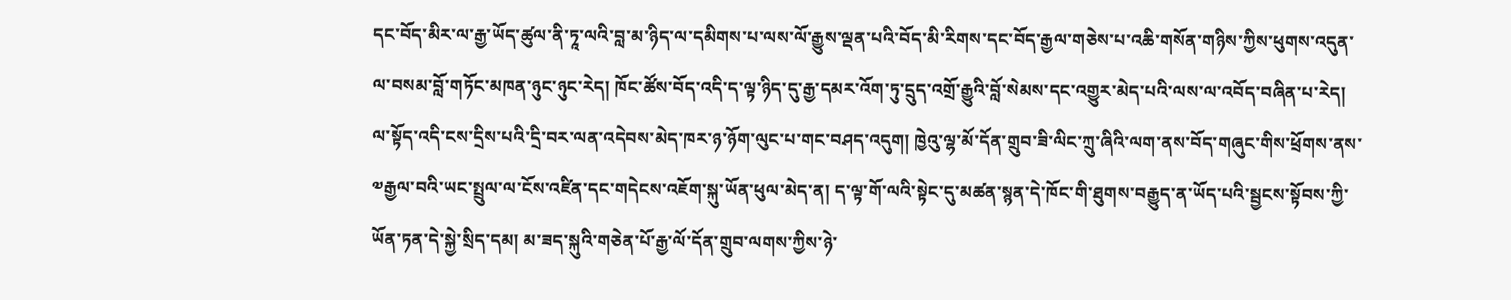དང་བོད་མིར་ལ་རྒྱ་ཡོད་ཚུལ་ནི་ཏཱ་ལའི་བླ་མ་ཉིད་ལ་དམིགས་པ་ལས་ལོ་རྒྱུས་ལྡན་པའི་བོད་མི་རིགས་དང་བོད་རྒྱལ་གཅེས་པ་འཆི་གསོན་གཉིས་ཀྱིས་ཕུགས་འདུན་ལ་བསམ་བློ་གཏོང་མཁན་ཉུང་ཉུང་རེད། ཁོང་ཚོས་བོད་འདི་ད་ལྟ་ཉིད་དུ་རྒྱ་དམར་འོག་ཏུ་དྲུད་འགྲོ་རྒྱུའི་བློ་སེམས་དང་འགྱུར་མེད་པའི་ལས་ལ་འབོད་བཞིན་པ་རེད།
ལ་སྟོད་འདི་ངས་དྲིས་པའི་དྲི་བར་ལན་འདེབས་མེད་ཁར་ཉ་ཉོག་ལུང་པ་གང་བཤད་འདུག། ཁྱེའུ་ལྷ་མོ་དོན་གྲུབ་ཟི་ལིང་ཀྲུ་ཞིའི་ལག་ནས་བོད་གཞུང་གིས་ཕྲོགས་ནས་༧རྒྱལ་བའི་ཡང་སྤྲུལ་ལ་ངོས་འཛིན་དང་གདེངས་འཇོག་སྐུ་ཡོན་ཕུལ་མེད་ན། ད་ལྟ་གོ་ལའི་སྟེང་དུ་མཚན་སྙན་དེ་ཁོང་གི་ཐུགས་བརྒྱུད་ན་ཡོད་པའི་སྦྱངས་སྟོབས་ཀྱི་ཡོན་ཏན་དེ་སྐྱེ་སྲིད་དམ། མ་ཟད་སྐུའི་གཅེན་པོ་རྒྱ་ལོ་དོན་གྲུབ་ལགས་ཀྱིས་ཉེ་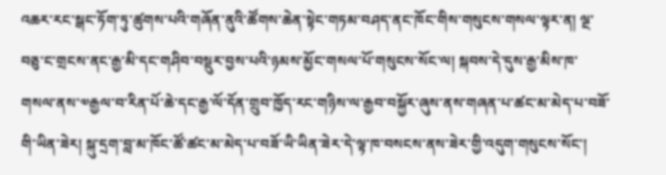འཆར་རང་སྒང་ཏོག་ཏུ་ཚུགས་པའི་གཞོན་ནུའི་ཚོགས་ཆེན་སྟེང་གཏམ་བཤད་ནང་ཁོང་གིས་གསུངས་གསལ་ལྟར་ན། ལྔ་བཅུ་ང་གྲངས་ནང་རྒྱ་མི་དང་གཤིབ་བསྡུར་བྱས་པའི་ཉམས་མྱོང་གསལ་པོ་གསུངས་སོང་ལ། སྐབས་དེ་དུས་རྒྱ་མིས་ཁ་གསལ་ནས་༧རྒྱལ་བ་རིན་པོ་ཆེ་དང་རྒྱ་ལོ་དོན་གྲུབ་ཁྱོད་རང་གཉིས་ལ་རྒྱབ་བསྐྱོར་ཞུས་ནས་གཞན་པ་ཚང་མ་མེད་པ་བཟོ་གི་ཡིན་ཟེར། སྐུ་དྲག་བླ་མ་ཁོང་ཚོ་ཚང་མ་མེད་པ་བཟོ་ཡི་ཡིན་ཟེར་དེ་ལྟ་ཁ་བསངས་ནས་ཟེར་གྱི་འདུག་གསུངས་སོང་།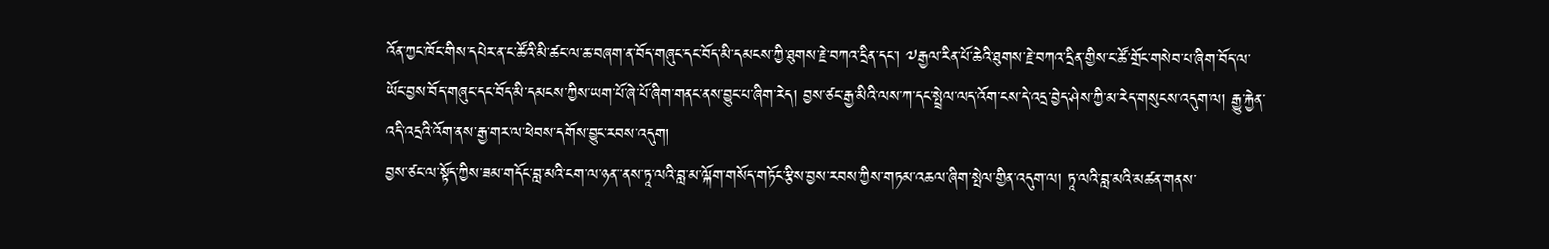འོན་ཀྱང་ཁོང་གིས་དཔེར་ན་ང་ཚོའི་མི་ཚང་ལ་ཆ་བཞག་ན་བོད་གཞུང་དང་བོད་མི་དམངས་ཀྱི་ཐུགས་རྗེ་བཀའ་དྲིན་དང་། ༧རྒྱལ་རིན་པོ་ཆེའི་ཐུགས་རྗེ་བཀའ་དྲིན་གྱིས་ང་ཚོ་གྲོང་གསེབ་པ་ཞིག་བོད་ལ་ཡོང་བྱས་བོད་གཞུང་དང་བོད་མི་དམངས་ཀྱིས་ཡག་པོ་ཞེ་པོ་ཞིག་གནང་ནས་བྱུང་པ་ཞིག་རེད། བྱས་ཙང་རྒྱ་མིའི་ལས་ཀ་དང་སྤྲེལ་ལད་འོག་ངས་དེ་འདྲ་བྱེད་ཤེས་ཀྱི་མ་རེད་གསུངས་འདུག་ལ། རྒྱུ་རྐྱེན་འདི་འདྲའི་འོག་ནས་རྒྱ་གར་ལ་ཕེབས་དགོས་བྱུང་རབས་འདུག།
བྱས་ཙང་ལ་སྟོད་ཀྱིས་ཟམ་གདོང་བླ་མའི་ངག་ལ་ཉན་་ནས་ཏཱ་ལའི་བླ་མ་ལྐོག་གསོད་གཏོང་རྩིས་བྱས་རབས་ཀྱིས་གཏམ་འཆལ་ཞིག་སྤེལ་གྱིན་འདུག་ལ། ཏཱ་ལའི་བླ་མའི་མཚན་གནས་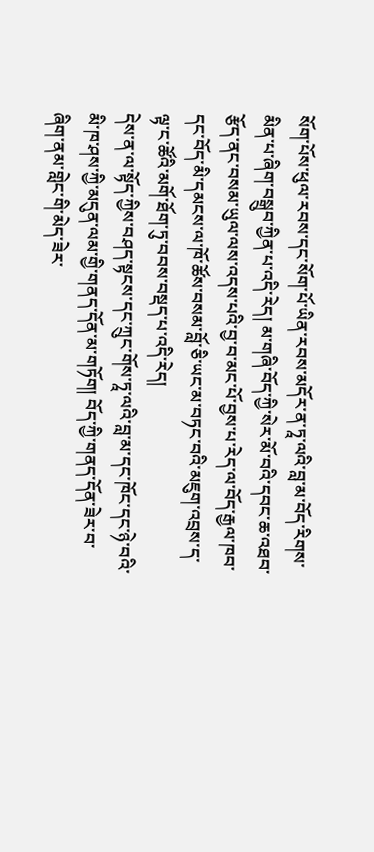སོག་པོས་ཕུལ་རབས་དང་སོག་པོ་ཡིན་རབས་མདོར་ན་ཏཱ་ལའི་བླ་མ་བོད་རིགས་མིན་པ་ཞིག་བསྒྲུབ་ཀྱིན་པ་འདི་རེད། མ་གཞི་བོད་ཀྱི་སེར་མོ་བའི་དབང་ཆ་འཐབ་རྩོད་ནང་བསམ་ཡུལ་ལས་འདས་པའི་བྱ་བ་མང་པོ་བྱས་པ་རེད་ལ་བོད་རྒྱལ་ཁབ་དང་བོད་མི་དམངས་ལ་ཁོ་ཚོས་བསམ་བློ་ཅི་ཡང་མ་བཏང་བའི་མཇུག་འབྲས་ད་ལྟ་ང་ཚོའི་མགོ་ཐོག་ཏུ་བབས་བསྡད་པ་འདི་རེད།
དེས་ན་ལ་སྟོད་ཀྱིས་བཤད་སྟངས་དང་ཀྲུང་གོས་ཏཱ་ལའི་བླ་མ་དང་ཁོང་དང་ཉེ་བའི་མི་ཁ་ཤས་ཀྱི་མདུན་ལམ་གྱི་གནད་དོན་མ་གཏོག། བོད་ཀྱི་གནད་དོན་ཟེར་བ་ཞིག་ནམ་གླེང་གི་མེད་ཟེར་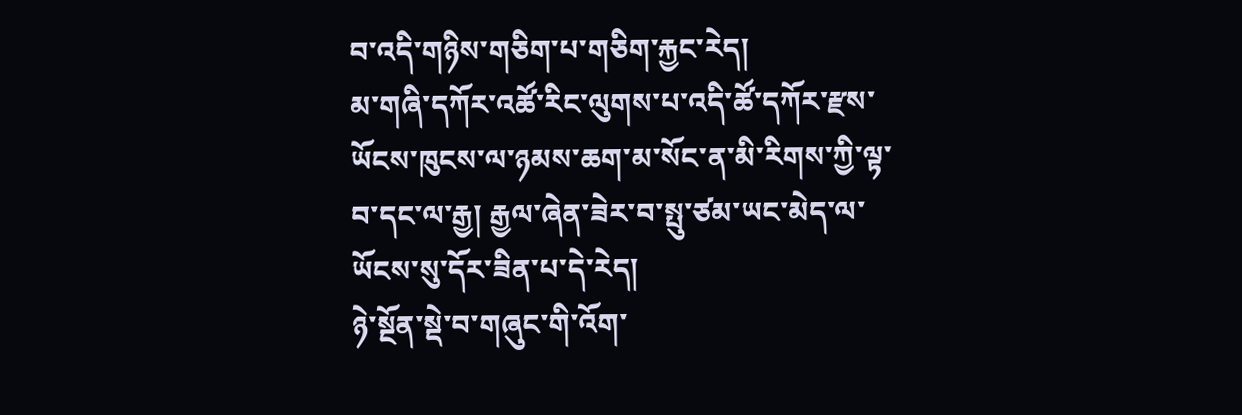བ་འདི་གཉིས་གཅིག་པ་གཅིག་རྐྱང་རེད།
མ་གཞི་དཀོར་འཚོ་རིང་ལུགས་པ་འདི་ཚོ་དཀོར་རྫས་ཡོངས་ཁུངས་ལ་ཉམས་ཆག་མ་སོང་ན་མི་རིགས་ཀྱི་ལྟ་བ་དང་ལ་རྒྱ། རྒྱལ་ཞེན་ཟེར་བ་སྤུ་ཙམ་ཡང་མེད་ལ་ཡོངས་སུ་དོར་ཟིན་པ་དེ་རེད།
ཉེ་སྔོན་སྡེ་བ་གཞུང་གི་འོག་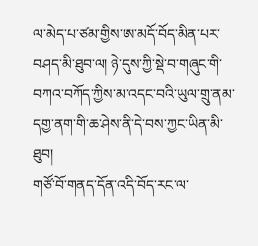ལ་མེད་པ་ཙམ་གྱིས་ཨ་མདོ་བོད་མིན་པར་བཤད་མི་ཐུབ་ལ། ཉེ་དུས་ཀྱི་སྡེ་བ་གཞུང་གི་བཀའ་བཀོད་ཀྱིས་མ་འདང་བའི་ཡུལ་གྲུ་ནམ་དགྱ་ནག་གི་ཆ་ཤེས་ནི་དེ་བས་ཀྱང་ཡིན་མི་ཐུབ།
གཙོ་བོ་གནད་དོན་འདི་བོད་རང་ལ་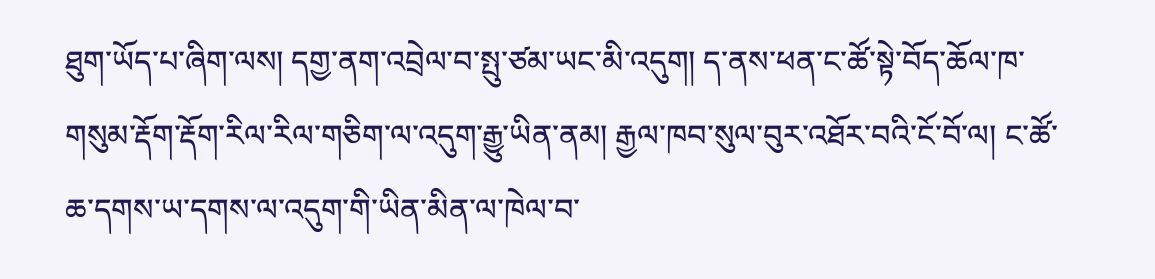ཐུག་ཡོད་པ་ཞིག་ལས། དགྱ་ནག་འབྲེལ་བ་སྤུ་ཙམ་ཡང་མི་འདུག། ད་ནས་ཕན་ང་ཚོ་སྟེ་བོད་ཆོལ་ཁ་གསུམ་རྡོག་རྡོག་རིལ་རིལ་གཅིག་ལ་འདུག་རྒྱུ་ཡིན་ནམ། རྒྱལ་ཁབ་སུལ་བུར་འཐོར་བའི་ངོ་བོ་ལ། ང་ཚོ་ཆ་དགས་ཡ་དགས་ལ་འདུག་གི་ཡིན་མིན་ལ་ཁེལ་བ་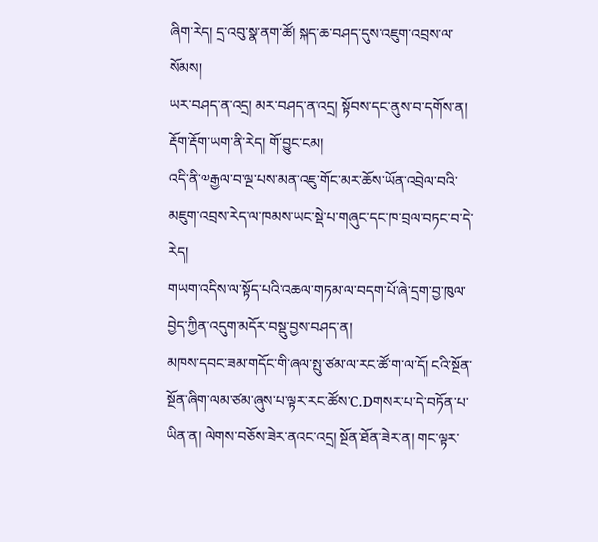ཞིག་རེད། དྲ་འབུ་སྣ་ནག་ཚོ། སྐད་ཆ་བཤད་དུས་འཇུག་འབྲས་ལ་སོམས།
ཡར་བཤད་ན་འདྲ། མར་བཤད་ན་འདྲ། སྟོབས་དང་ནུས་བ་དགོས་ན། རྡོག་རྡོག་ཡག་ནི་རེད། གོ་བྱུང་ངམ།
འདི་ནི་༧རྒྱལ་བ་ལྔ་པས་མན་འཇུ་གོང་མར་ཆོས་ཡོན་འབྲེལ་བའི་མཇུག་འབྲས་རེད་ལ་ཁམས་ཡང་སྡེ་པ་གཞུང་དང་ཁ་བྲལ་བཏང་བ་དེ་རེད།
གཡག་འདིས་ལ་སྟོད་པའི་འཆལ་གཏམ་ལ་བདག་པོ་ཞེ་དྲག་བྱ་ཁུལ་བྱེད་ཀྱིན་འདུག་མདོར་བསྡུ་བྱས་བཤད་ན།
མཁས་དབང་ཟམ་གདོང་གི་ཞལ་སྤུ་ཙམ་ལ་རང་ཚོ་ག་ལ་དོ། ངའི་སྔོན་སྔོན་ཞིག་ལམ་ཙམ་ཞུས་པ་ལྟར་རང་ཚོས་C.Dགསར་པ་དེ་བཏོན་པ་ཡིན་ན། ལེགས་བཅོས་ཟེར་ནའང་འདྲ། སྔོན་ཐོན་ཟེར་ན། གང་ལྟར་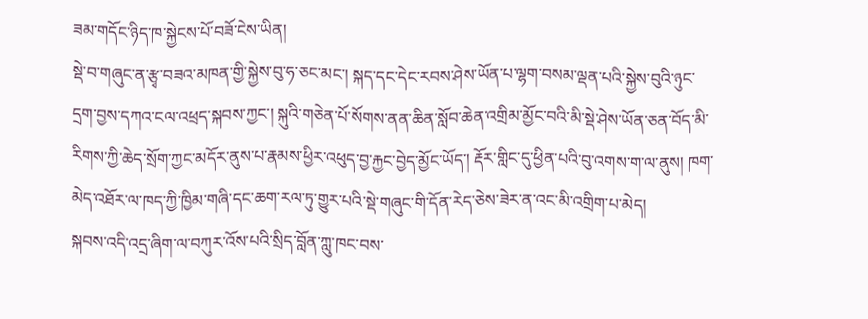ཟམ་གདོང་ཉིད་ཁ་སྐྱེངས་པོ་བཟོ་ངེས་ཡིན།
སྡེ་བ་གཞུང་ན་རྩྭ་བཟའ་མཁན་གྱི་སྐྱེས་བུ་ཧ་ཅང་མང་། སྐད་དང་དེང་རབས་ཤེས་ཡོན་པ་ལྷག་བསམ་ལྡན་པའི་སྐྱེས་བུའི་ཉུང་དྲག་བྱས་དཀའ་ངལ་འཕྲད་སྐབས་ཀྱང་། སྐུའི་གཅེན་པོ་སོགས་ནན་ཆིན་སློབ་ཆེན་འགྲིམ་མྱོང་བའི་མི་སྡེ་ཤེས་ཡོན་ཅན་བོད་མི་རིགས་ཀྱི་ཆེད་སྲོག་ཀྱང་མདོར་ནུས་པ་རྣམས་ཕྱིར་འཕུད་བྱ་རྐྱང་བྱེད་མྱོང་ཡོད་། རྡོར་གླིང་དུ་ཕྱིན་པའི་བུ་འགས་ག་ལ་ནུས། ཁག་མེད་འཐོར་ལ་ཁད་ཀྱི་ཁྱིམ་གཞི་དང་ཆག་རལ་ཏུ་གྱུར་པའི་སྡེ་གཞུང་གི་དོན་རེད་ཅེས་ཟེར་ན་འང་མི་འགྲིག་པ་མེད།
སྐབས་འདི་འདྲ་ཞིག་ལ་བཀུར་འོས་པའི་སྲིད་བློན་ཀླུ་ཁང་བས་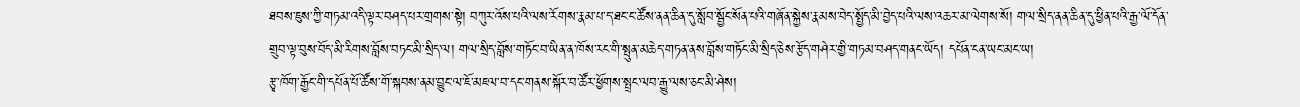ཐབས་ཇུས་ཀྱི་གཏམ་འདི་ལྟར་བཤད་པར་གྲགས་སྟེ། བཀུར་འོས་པའི་ལས་རོགས་རྣམ་པ་ད་ཐང་ང་ཚོས་ནན་ཆིན་དུ་སློབ་སྦྱོང་སོན་པའི་གཞོན་སྐྱེས་རྣམས་བེད་སྤྱོད་མི་བྱེད་པའི་ལས་འཆར་མ་ལེགས་སོ། གལ་སྲིད་ནན་ཆིན་དུ་ཕྱིན་པའི་རྒྱ་ལོ་དོན་གྲུབ་ལྟ་བུས་བོད་མི་རིགས་བློས་བཏང་མི་སྲིད་ལ། གལ་སྲིད་བློས་གཏོང་བ་ཡིན་ན་ཁོས་རང་གི་སྤུན་མཆེད་གཏན་ནས་བློས་གཏོང་མི་སྲིད་ཅེས་རྩོད་གཤེར་གྱི་གཏམ་བཤད་གནང་ཡོད། དཔོན་ངན་ཡང་མང་ཡ།
རྩྭ་ཁོག་རྒྱོང་གི་དཔོན་པོ་ཚོས་གོ་སྐབས་ནམ་བྱུང་ལ་ཇོ་མཇལ་བ་དང་གནས་སྐོར་བ་ཚོར་ཕྱོགས་སྤྲང་ལབ་རྒྱུ་ལས་ཅང་མི་ཤེས།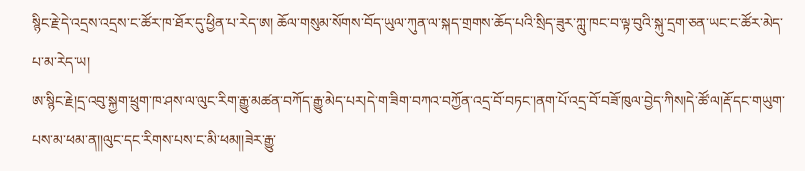སྙིང་རྗེ་དེ་འདྲས་འདྲས་ང་ཚོར་ཁ་ཐོར་དུ་ཕྱིན་པ་རེད་ཨ། ཆོལ་གསུམ་སོགས་བོད་ཡུལ་ཀུན་ལ་སྐད་གྲགས་ཆོད་པའི་སྲིད་ཟུར་ཀླུ་ཁང་བ་ལྟ་བུའི་སྐུ་དྲག་ཅན་ཡང་ང་ཚོར་མེད་པ་མ་རེད་ཡ།
ཨ་སྙིང་རྗེ།དྲ་འབུ་སྐྱག་ཕྲུག་ཁ་ཤས་ལ་ལུང་རིག་རྒྱུ་མཚན་བཀོད་རྒྱུ་མེད་པར།དེ་ག་ཟིག་བཀའ་བཀྱོན་འདྲ་བོ་བཏང་།ནག་པོ་འདྲ་བོ་བཟོ་ཁུལ་བྱེད་ཀིས།དེ་ཚོ་ལ།རྡོ་དང་གཡུག་པས་མ་ཕམ་ན།།ལུང་དང་རིགས་པས་ང་མི་ཕམ།།ཟེར་རྒྱུ་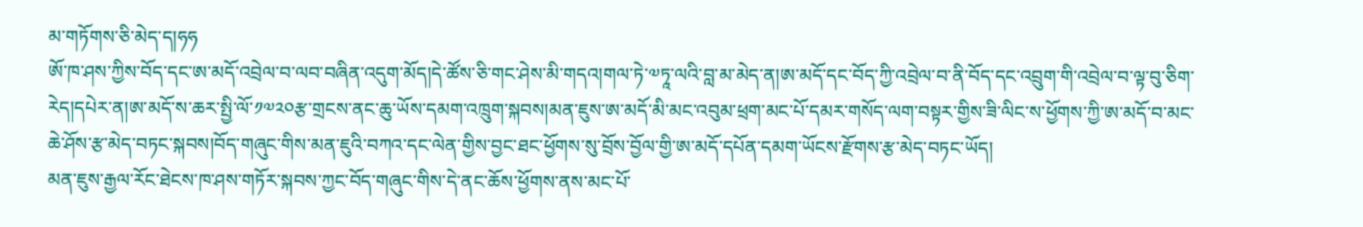མ་གཏོགས་ཅི་མེད་ད།ཧཧ
ཨོ་ཁ་ཤས་ཀྱིས་བོད་དང་ཨ་མདོ་འབྲེལ་བ་ལབ་བཞིན་འདུག་མོད།དེ་ཚོས་ཅི་གང་ཤེས་མི་གདའ།གལ་ཏེ་༧ཏཱ་ལའི་བླ་མ་མེད་ན།ཨ་མདོ་དང་བོད་ཀྱི་འབྲེལ་བ་ནི་བོད་དང་འབྲུག་གི་འབྲེལ་བ་ལྟ་བུ་ཅིག་རེད།དཔེར་ན།ཨ་མདོ་ས་ཆར་སྤྱི་ལོ་༡༧༢༠རྩ་གྲངས་ནང་ཆུ་ཡོས་དམག་འཁྲུག་སྐབས།མན་ཇུས་ཨ་མདོ་མི་མང་འབུམ་ཕྲག་མང་པོ་དམར་གསོད་ལག་བསྟར་གྱིས་ཟི་ལིང་ས་ཕྱོགས་ཀྱི་ཨ་མདོ་བ་མང་ཆེ་ཤོས་རྩ་མེད་བཏང་སྐབས།བོད་གཞུང་གིས་མན་ཇུའི་བཀའ་དང་ལེན་གྱིས་བྱང་ཐང་ཕྱོགས་སུ་བྲོས་བྱོལ་གྱི་ཨ་མདོ་དཔོན་དམག་ཡོངས་རྫོགས་རྩ་མེད་བཏང་ཡོད།
མན་ཇུས་རྒྱལ་རོང་ཐེངས་ཁ་ཤས་གཏོར་སྐབས་ཀྱང་བོད་གཞུང་གིས་དེ་ནང་ཆོས་ཕྱོགས་ནས་མང་པོ་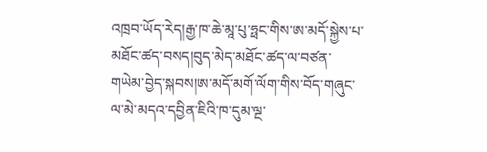འཁྲབ་ཡོད་རེད།རྒྱ་ཁ་ཆེ་མཱ་པུ་ཧྥང་གིས་ཨ་མདོ་སྐྱེས་པ་མཐོང་ཚད་བསད།བུད་མེད་མཐོང་ཚད་ལ་བཙན་གཡེམ་བྱེད་སྐབས།ཨ་མདོ་མགོ་ལོག་གིས་བོད་གཞུང་ལ་མེ་མདའ་དབྱིན་ཇིའི་ཁ་དུམ་ལྔ་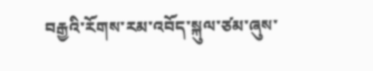བརྒྱའི་རོགས་རམ་འབོད་སྐུལ་ཙམ་ཞུས་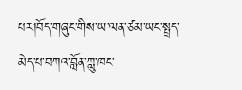པར།བོད་གཞུང་གིས་ཡ་ལན་ཙམ་ཡང་སྤྲད་མེད་པ་བཀའ་བློན་ཀླུ་ཁང་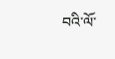བའི་ལོ་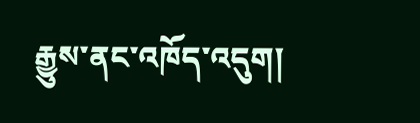རྒྱུས་ནང་འཁོད་འདུག།